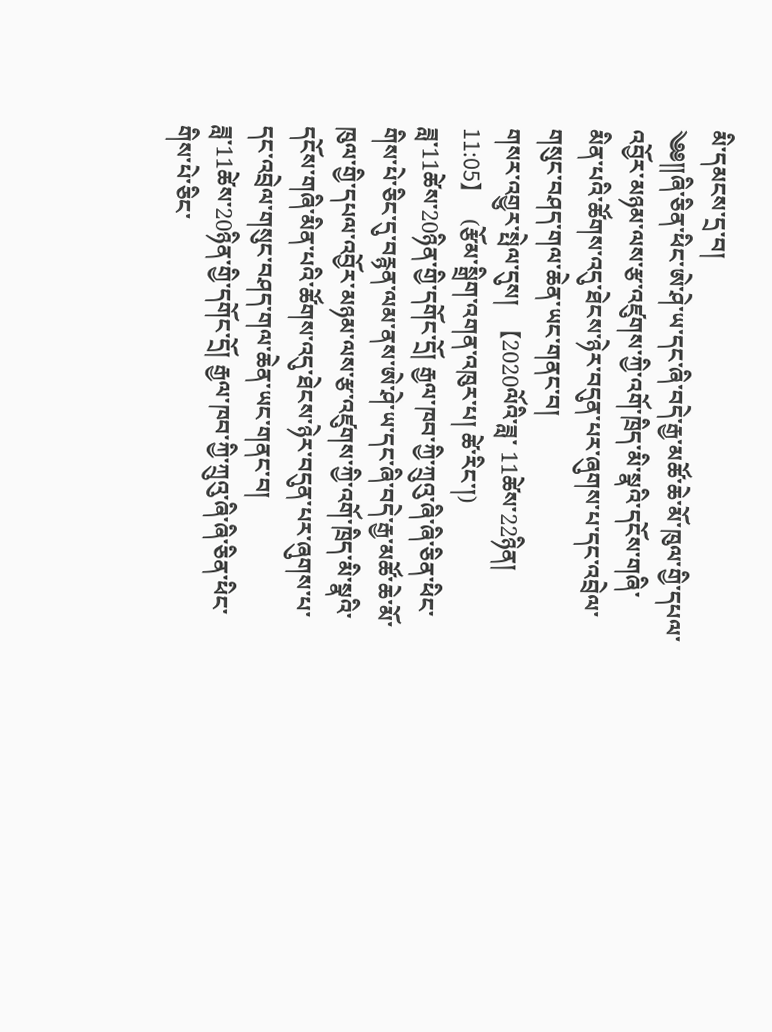མི་དམངས་དྲ་བ།
༄༅༎ཞི་ཅིན་ཕིང་ཨེ་ཤེ་ཡ་དང་ཞི་བདེ་རྒྱ་མཚོ་ཆེ་མོ་ཁུལ་གྱི་དཔལ་འབྱོར་མཉམ་ལས་རྩ་འཛུགས་ཀྱི་འགོ་ཁྲིད་མི་སྣའི་དངོས་གཞི་
མིན་པའི་ཚོགས་འདུ་ཐེངས་ཉེར་བདུན་པར་ཞུགས་པ་དང་འབྲེལ་གསུང་བཤད་གལ་ཆེན་ཡང་གནང་བ།
གསར་འགྱུར་སྤེལ་དུས།  【2020ལོའི་ཟླ་ 11ཚེས་22ཉིན། 11:05】   (རྩོམ་སྒྲིག་འགན་འཁུར་པ། ཚེ་རིང་།)
ཟླ་11ཚེས་20ཉིན་གྱི་དགོང་དྲོ། རྒྱལ་ཁབ་ཀྱི་ཀྲུའུ་ཞི་ཞི་ཅིན་ཕིང་གིས་པེ་ཅིང་དུ་བརྙན་ལམ་ནས་ཨེ་ཤེ་ཡ་དང་ཞི་བདེ་རྒྱ་མཚོ་ཆེ་མོ་ཁུལ་གྱི་དཔལ་འབྱོར་མཉམ་ལས་རྩ་འཛུགས་ཀྱི་འགོ་ཁྲིད་མི་སྣའི་དངོས་གཞི་མིན་པའི་ཚོགས་འདུ་ཐེངས་ཉེར་བདུན་པར་ཞུགས་པ་དང་འབྲེལ་གསུང་བཤད་གལ་ཆེན་ཡང་གནང་བ།
ཟླ་11ཚེས་20ཉིན་གྱི་དགོང་དྲོ། རྒྱལ་ཁབ་ཀྱི་ཀྲུའུ་ཞི་ཞི་ཅིན་ཕིང་གིས་པེ་ཅིང་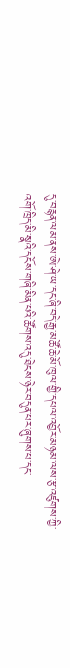དུ་བརྙན་ལམ་ནས་ཨེ་ཤེ་ཡ་དང་ཞི་བདེ་རྒྱ་མཚོ་ཆེ་མོ་ཁུལ་གྱི་དཔལ་འབྱོར་མཉམ་ལས་རྩ་འཛུགས་ཀྱི་འགོ་ཁྲིད་མི་སྣའི་དངོས་གཞི་མིན་པའི་ཚོགས་འདུ་ཐེངས་ཉེར་བདུན་པར་ཞུགས་པ་དང་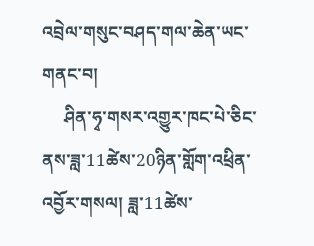འབྲེལ་གསུང་བཤད་གལ་ཆེན་ཡང་གནང་བ།
     ཤིན་ཧྭ་གསར་འགྱུར་ཁང་པེ་ཅིང་ནས་ཟླ་11ཚེས་20ཉིན་གློག་འཕྲིན་འབྱོར་གསལ། ཟླ་11ཚེས་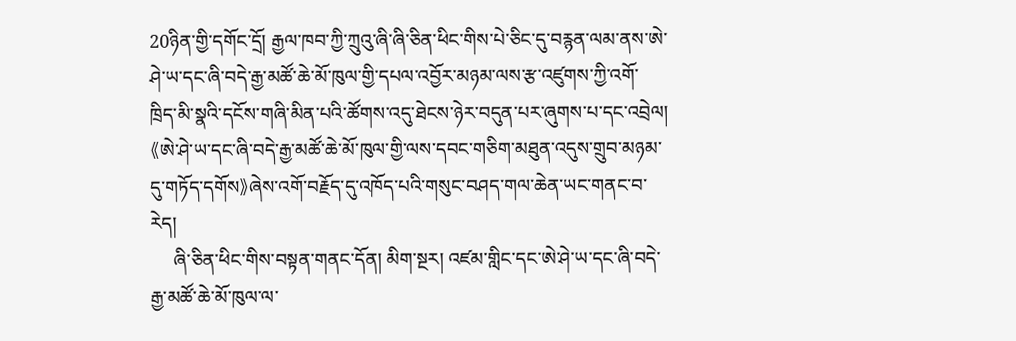20ཉིན་གྱི་དགོང་དྲོ། རྒྱལ་ཁབ་ཀྱི་ཀྲུའུ་ཞི་ཞི་ཅིན་ཕིང་གིས་པེ་ཅིང་དུ་བརྙན་ལམ་ནས་ཨེ་ཤེ་ཡ་དང་ཞི་བདེ་རྒྱ་མཚོ་ཆེ་མོ་ཁུལ་གྱི་དཔལ་འབྱོར་མཉམ་ལས་རྩ་འཛུགས་ཀྱི་འགོ་ཁྲིད་མི་སྣའི་དངོས་གཞི་མིན་པའི་ཚོགས་འདུ་ཐེངས་ཉེར་བདུན་པར་ཞུགས་པ་དང་འབྲེལ། 《ཨེ་ཤེ་ཡ་དང་ཞི་བདེ་རྒྱ་མཚོ་ཆེ་མོ་ཁུལ་གྱི་ལས་དབང་གཅིག་མཐུན་འདུས་གྲུབ་མཉམ་དུ་གཏོད་དགོས》ཞེས་འགོ་བརྗོད་དུ་འཁོད་པའི་གསུང་བཤད་གལ་ཆེན་ཡང་གནང་བ་རེད།
     ཞི་ཅིན་ཕིང་གིས་བསྟན་གནང་དོན། མིག་སྔར། འཛམ་གླིང་དང་ཨེ་ཤེ་ཡ་དང་ཞི་བདེ་རྒྱ་མཚོ་ཆེ་མོ་ཁུལ་ལ་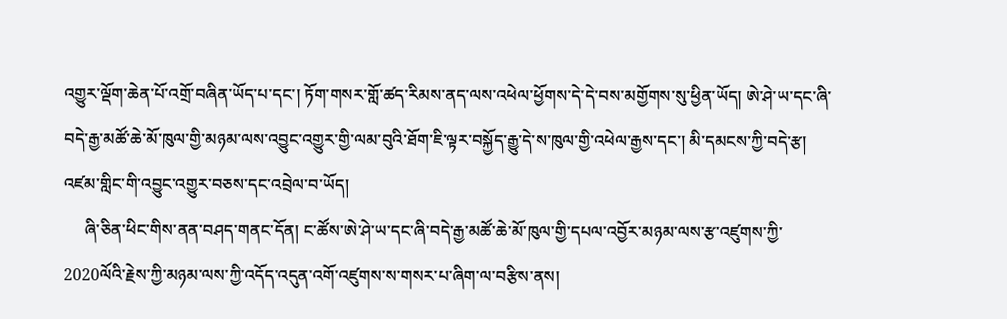འགྱུར་ལྡོག་ཆེན་པོ་འགྲོ་བཞིན་ཡོད་པ་དང་། ཏོག་གསར་གློ་ཚད་རིམས་ནད་ལས་འཕེལ་ཕྱོགས་དེ་དེ་བས་མགྱོགས་སུ་ཕྱིན་ཡོད། ཨེ་ཤེ་ཡ་དང་ཞི་བདེ་རྒྱ་མཚོ་ཆེ་མོ་ཁུལ་གྱི་མཉམ་ལས་འབྱུང་འགྱུར་གྱི་ལམ་བུའི་ཐོག་ཇི་ལྟར་བསྐྱོད་རྒྱུ་དེ་ས་ཁུལ་གྱི་འཕེལ་རྒྱས་དང་། མི་དམངས་ཀྱི་བདེ་རྩ། འཛམ་གླིང་གི་འབྱུང་འགྱུར་བཅས་དང་འབྲེལ་བ་ཡོད།
     ཞི་ཅིན་ཕིང་གིས་ནན་བཤད་གནང་དོན། ང་ཚོས་ཨེ་ཤེ་ཡ་དང་ཞི་བདེ་རྒྱ་མཚོ་ཆེ་མོ་ཁུལ་གྱི་དཔལ་འབྱོར་མཉམ་ལས་རྩ་འཛུགས་ཀྱི་2020ལོའི་རྗེས་ཀྱི་མཉམ་ལས་ཀྱི་འདོད་འདུན་འགོ་འཛུགས་ས་གསར་པ་ཞིག་ལ་བརྩིས་ནས།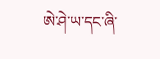ཨེ་ཤེ་ཡ་དང་ཞི་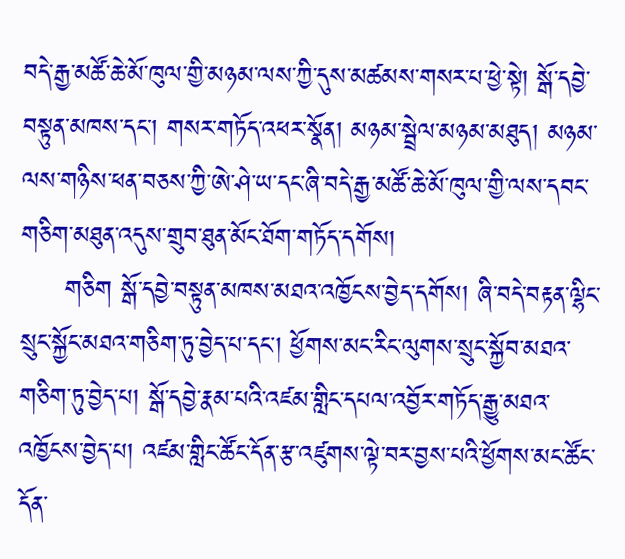བདེ་རྒྱ་མཚོ་ཆེ་མོ་ཁུལ་གྱི་མཉམ་ལས་ཀྱི་དུས་མཚམས་གསར་པ་ཕྱེ་སྟེ། སྒོ་དབྱེ་བསྟུན་མཁས་དང་། གསར་གཏོད་འཕར་སྣོན། མཉམ་སྦྲེལ་མཉམ་མཐུད། མཉམ་ལས་གཉིས་ཕན་བཅས་ཀྱི་ཨེ་ཤེ་ཡ་དང་ཞི་བདེ་རྒྱ་མཚོ་ཆེ་མོ་ཁུལ་གྱི་ལས་དབང་གཅིག་མཐུན་འདུས་གྲུབ་ཐུན་མོང་ཐོག་གཏོད་དགོས།
     གཅིག སྒོ་དབྱེ་བསྟུན་མཁས་མཐའ་འཁྱོངས་བྱེད་དགོས། ཞི་བདེ་བརྟན་ལྷིང་སྲུང་སྐྱོང་མཐའ་གཅིག་ཏུ་བྱེད་པ་དང་། ཕྱོགས་མང་རིང་ལུགས་སྲུང་སྐྱོབ་མཐའ་གཅིག་ཏུ་བྱེད་པ། སྒོ་དབྱེ་རྣམ་པའི་འཛམ་གླིང་དཔལ་འབྱོར་གཏོད་རྒྱུ་མཐའ་འཁྱོངས་བྱེད་པ། འཛམ་གླིང་ཚོང་དོན་རྩ་འཛུགས་ལྟེ་བར་བྱས་པའི་ཕྱོགས་མང་ཚོང་དོན་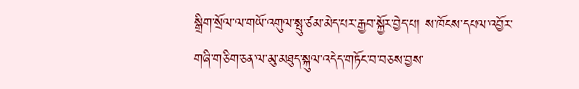སྒྲིག་སྲོལ་ལ་གཡོ་འགུལ་སྤུ་ཙམ་མེད་པར་རྒྱབ་སྐྱོར་བྱེད་པ། ས་ཁོངས་དཔལ་འབྱོར་གཞི་གཅིག་ཅན་ལ་མུ་མཐུད་སྐུལ་འདེད་གཏོང་བ་བཅས་བྱས་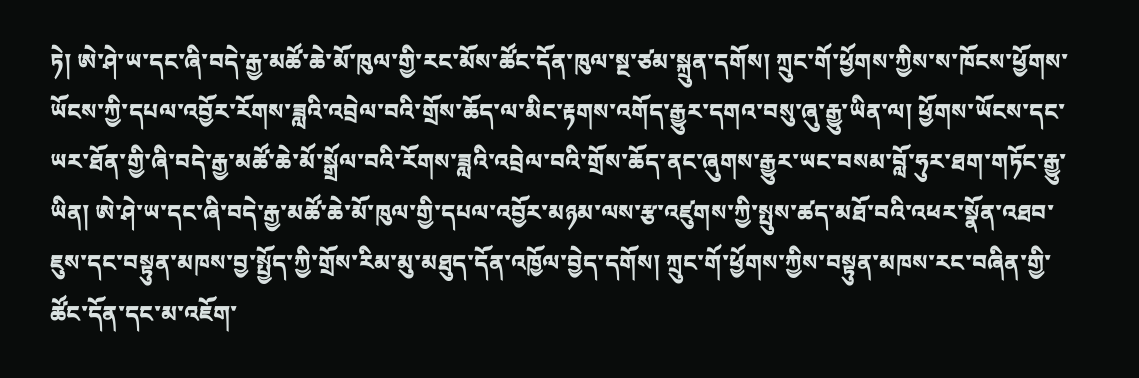ཏེ། ཨེ་ཤེ་ཡ་དང་ཞི་བདེ་རྒྱ་མཚོ་ཆེ་མོ་ཁུལ་གྱི་རང་མོས་ཚོང་དོན་ཁུལ་སྔ་ཙམ་སྐྲུན་དགོས། ཀྲུང་གོ་ཕྱོགས་ཀྱིས་ས་ཁོངས་ཕྱོགས་ཡོངས་ཀྱི་དཔལ་འབྱོར་རོགས་ཟླའི་འབྲེལ་བའི་གྲོས་ཆོད་ལ་མིང་རྟགས་འགོད་རྒྱུར་དགའ་བསུ་ཞུ་རྒྱུ་ཡིན་ལ། ཕྱོགས་ཡོངས་དང་ཡར་ཐོན་གྱི་ཞི་བདེ་རྒྱ་མཚོ་ཆེ་མོ་སྒྲོལ་བའི་རོགས་ཟླའི་འབྲེལ་བའི་གྲོས་ཆོད་ནང་ཞུགས་རྒྱུར་ཡང་བསམ་བློ་ཧུར་ཐག་གཏོང་རྒྱུ་ཡིན། ཨེ་ཤེ་ཡ་དང་ཞི་བདེ་རྒྱ་མཚོ་ཆེ་མོ་ཁུལ་གྱི་དཔལ་འབྱོར་མཉམ་ལས་རྩ་འཛུགས་ཀྱི་སྤུས་ཚད་མཐོ་བའི་འཕར་སྣོན་འཐབ་ཇུས་དང་བསྟུན་མཁས་བྱ་སྤྱོད་ཀྱི་གྲོས་རིམ་མུ་མཐུད་དོན་འཁྱོལ་བྱེད་དགོས། ཀྲུང་གོ་ཕྱོགས་ཀྱིས་བསྟུན་མཁས་རང་བཞིན་གྱི་ཚོང་དོན་དང་མ་འཇོག་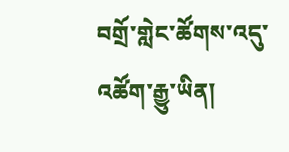བགྲོ་གླེང་ཚོགས་འདུ་འཚོག་རྒྱུ་ཡིན།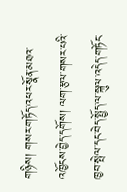གཉིས། གསར་གཏོད་འཕར་སྣོན་མཐའ་འཁྱོངས་བྱེད་དགོས། ལག་རྩལ་གསར་པའི་ཁྱབ་སྤེལ་དང་བེད་སྤྱོད་ལ་སྐུལ་འདེད་གཏོང་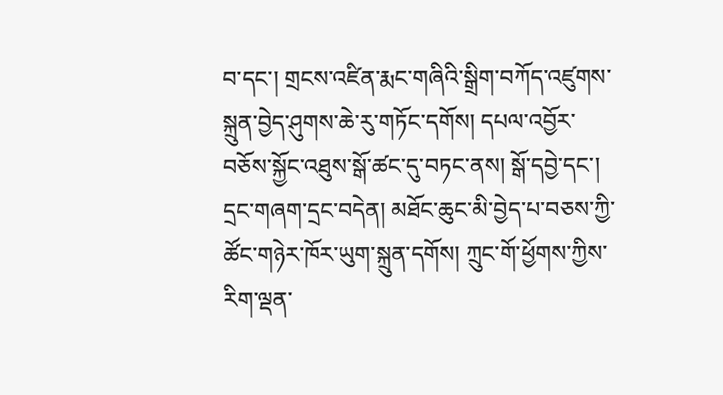བ་དང་། གྲངས་འཛིན་རྨང་གཞིའི་སྒྲིག་བཀོད་འཛུགས་སྐྲུན་བྱེད་ཤུགས་ཆེ་རུ་གཏོང་དགོས། དཔལ་འབྱོར་བཅོས་སྐྱོང་འཐུས་སྒོ་ཚང་དུ་བཏང་ནས། སྒོ་དབྱེ་དང་། དྲང་གཞག་དྲང་བདེན། མཐོང་ཆུང་མི་བྱེད་པ་བཅས་ཀྱི་ཚོང་གཉེར་ཁོར་ཡུག་སྐྲུན་དགོས། ཀྲུང་གོ་ཕྱོགས་ཀྱིས་རིག་ལྡན་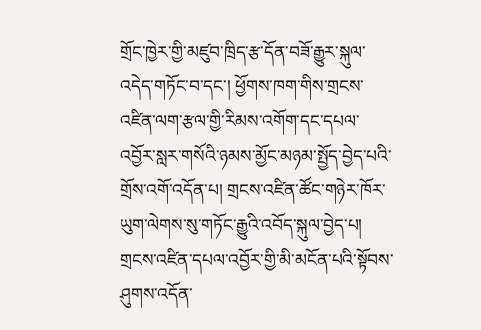གྲོང་ཁྱེར་གྱི་མཛུབ་ཁྲིད་རྩ་དོན་བཟོ་རྒྱུར་སྐུལ་འདེད་གཏོང་བ་དང་། ཕྱོགས་ཁག་གིས་གྲངས་འཛིན་ལག་རྩལ་གྱི་རིམས་འགོག་དང་དཔལ་འབྱོར་སླར་གསོའི་ཉམས་མྱོང་མཉམ་སྤྱོད་བྱེད་པའི་གྲོས་འགོ་འདོན་པ། གྲངས་འཛིན་ཚོང་གཉེར་ཁོར་ཡུག་ལེགས་སུ་གཏོང་རྒྱུའི་འབོད་སྐུལ་བྱེད་པ། གྲངས་འཛིན་དཔལ་འབྱོར་གྱི་མི་མངོན་པའི་སྟོབས་ཤུགས་འདོན་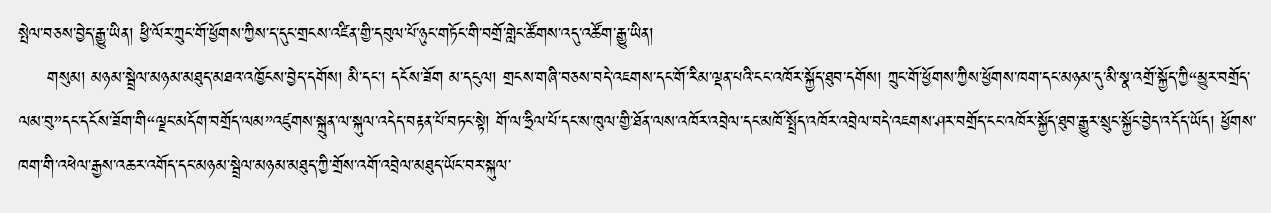སྤེལ་བཅས་བྱེད་རྒྱུ་ཡིན། ཕྱི་ལོར་ཀྲུང་གོ་ཕྱོགས་ཀྱིས་ད་དུང་གྲངས་འཛིན་གྱི་དབུལ་པོ་ཉུང་གཏོང་གི་བགྲོ་གླེང་ཚོགས་འདུ་འཚོག་རྒྱུ་ཡིན།
     གསུམ། མཉམ་སྦྲེལ་མཉམ་མཐུད་མཐའ་འཁྱོངས་བྱེད་དགོས། མི་དང་། དངོས་ཟོག མ་དངུལ། གྲངས་གཞི་བཅས་བདེ་འཇགས་དང་གོ་རིམ་ལྡན་པའི་ངང་འཁོར་སྐྱོད་ཐུབ་དགོས། ཀྲུང་གོ་ཕྱོགས་ཀྱིས་ཕྱོགས་ཁག་དང་མཉམ་དུ་མི་སྣ་འགྲོ་སྐྱོད་ཀྱི“མྱུར་བགྲོད་ལམ་བུ”དང་དངོས་ཟོག་གི“ལྗང་མདོག་བགྲོད་ལམ”འཛུགས་སྐྲུན་ལ་སྐུལ་འདེད་བརྟན་པོ་བཏང་སྟེ། གོ་ལ་ཧྲིལ་པོ་དང་ས་ཁུལ་གྱི་ཐོན་ལས་འཁོར་འབྲེལ་དང་མཁོ་སྤྲོད་འཁོར་འབྲེལ་བདེ་འཇགས་ཤར་བགྲོད་ངང་འཁོར་སྐྱོད་ཐུབ་རྒྱུར་སྲུང་སྐྱོང་བྱེད་འདོད་ཡོད། ཕྱོགས་ཁག་གི་འཕེལ་རྒྱས་འཆར་འགོད་དང་མཉམ་སྦྲེལ་མཉམ་མཐུད་ཀྱི་གྲོས་འགོ་འབྲེལ་མཐུད་ཡོང་བར་སྐུལ་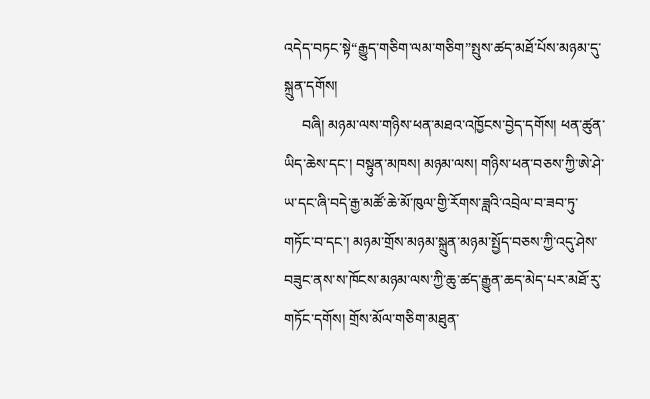འདེད་བཏང་སྟེ“རྒྱུད་གཅིག་ལམ་གཅིག”སྤུས་ཚད་མཐོ་པོས་མཉམ་དུ་སྐྲུན་དགོས།
     བཞི། མཉམ་ལས་གཉིས་ཕན་མཐའ་འཁྱོངས་བྱེད་དགོས། ཕན་ཚུན་ཡིད་ཆེས་དང་། བསྟུན་མཁས། མཉམ་ལས། གཉིས་ཕན་བཅས་ཀྱི་ཨེ་ཤེ་ཡ་དང་ཞི་བདེ་རྒྱ་མཚོ་ཆེ་མོ་ཁུལ་གྱི་རོགས་ཟླའི་འབྲེལ་བ་ཟབ་ཏུ་གཏོང་བ་དང་། མཉམ་གྲོས་མཉམ་སྐྲུན་མཉམ་སྤྱོད་བཅས་ཀྱི་འདུ་ཤེས་བཟུང་ནས་ས་ཁོངས་མཉམ་ལས་ཀྱི་ཆུ་ཚད་རྒྱུན་ཆད་མེད་པར་མཐོ་རུ་གཏོང་དགོས། གྲོས་མོལ་གཅིག་མཐུན་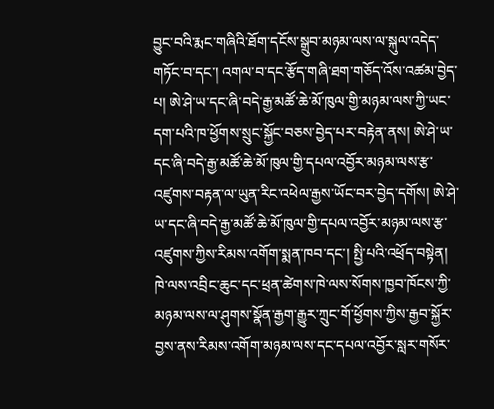བྱུང་བའི་རྨང་གཞིའི་ཐོག་དངོས་སྒྲུབ་མཉམ་ལས་ལ་སྐུལ་འདེད་གཏོང་བ་དང་། འགལ་བ་དང་རྩོད་གཞི་ཐག་གཅོད་འོས་འཚམ་བྱེད་པ། ཨེ་ཤེ་ཡ་དང་ཞི་བདེ་རྒྱ་མཚོ་ཆེ་མོ་ཁུལ་གྱི་མཉམ་ལས་ཀྱི་ཡང་དག་པའི་ཁ་ཕྱོགས་སྲུང་སྐྱོང་བཅས་བྱེད་པར་བརྟེན་ནས། ཨེ་ཤེ་ཡ་དང་ཞི་བདེ་རྒྱ་མཚོ་ཆེ་མོ་ཁུལ་གྱི་དཔལ་འབྱོར་མཉམ་ལས་རྩ་འཛུགས་བརྟན་ལ་ཡུན་རིང་འཕེལ་རྒྱས་ཡོང་བར་བྱེད་དགོས། ཨེ་ཤེ་ཡ་དང་ཞི་བདེ་རྒྱ་མཚོ་ཆེ་མོ་ཁུལ་གྱི་དཔལ་འབྱོར་མཉམ་ལས་རྩ་འཛུགས་ཀྱིས་རིམས་འགོག་སྨན་ཁབ་དང་། སྤྱི་པའི་འཕྲོད་བསྟེན། ཁེ་ལས་འབྲིང་ཆུང་དང་ཕྲན་ཚེགས་ཁེ་ལས་སོགས་ཁྱབ་ཁོངས་ཀྱི་མཉམ་ལས་ལ་ཤུགས་སྣོན་རྒྱག་རྒྱུར་ཀྲུང་གོ་ཕྱོགས་ཀྱིས་རྒྱབ་སྐྱོར་བྱས་ནས་རིམས་འགོག་མཉམ་ལས་དང་དཔལ་འབྱོར་སླར་གསོར་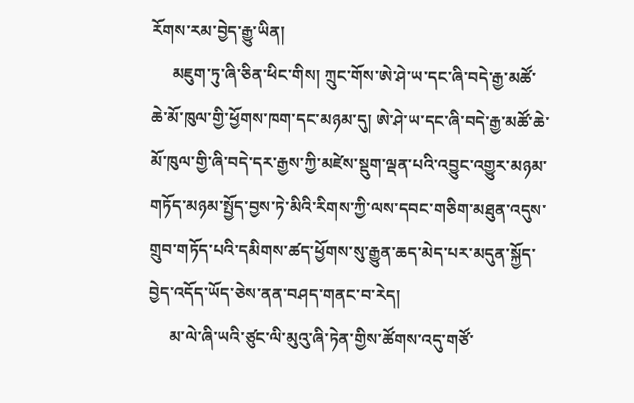རོགས་རམ་བྱེད་རྒྱུ་ཡིན།
     མཇུག་ཏུ་ཞི་ཅིན་ཕིང་གིས། ཀྲུང་གོས་ཨེ་ཤེ་ཡ་དང་ཞི་བདེ་རྒྱ་མཚོ་ཆེ་མོ་ཁུལ་གྱི་ཕྱོགས་ཁག་དང་མཉམ་དུ། ཨེ་ཤེ་ཡ་དང་ཞི་བདེ་རྒྱ་མཚོ་ཆེ་མོ་ཁུལ་གྱི་ཞི་བདེ་དར་རྒྱས་ཀྱི་མཛེས་སྡུག་ལྡན་པའི་འབྱུང་འགྱུར་མཉམ་གཏོད་མཉམ་སྤྱོད་བྱས་ཏེ་མིའི་རིགས་ཀྱི་ལས་དབང་གཅིག་མཐུན་འདུས་གྲུབ་གཏོད་པའི་དམིགས་ཚད་ཕྱོགས་སུ་རྒྱུན་ཆད་མེད་པར་མདུན་སྐྱོད་བྱེད་འདོད་ཡོད་ཅེས་ནན་བཤད་གནང་བ་རེད།
     མ་ལེ་ཞི་ཡའི་ཙུང་ལི་མུའུ་ཞི་ཏེན་གྱིས་ཚོགས་འདུ་གཙོ་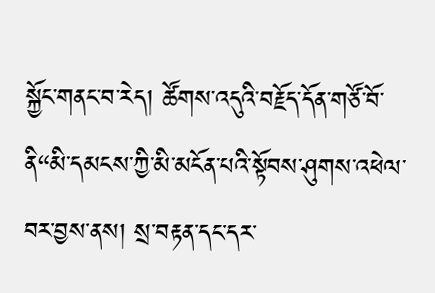སྐྱོང་གནང་བ་རེད། ཚོགས་འདུའི་བརྗོད་དོན་གཙོ་བོ་ནི“མི་དམངས་ཀྱི་མི་མངོན་པའི་སྟོབས་ཤུགས་འཕེལ་བར་བྱས་ནས། སྲ་བརྟན་དང་དར་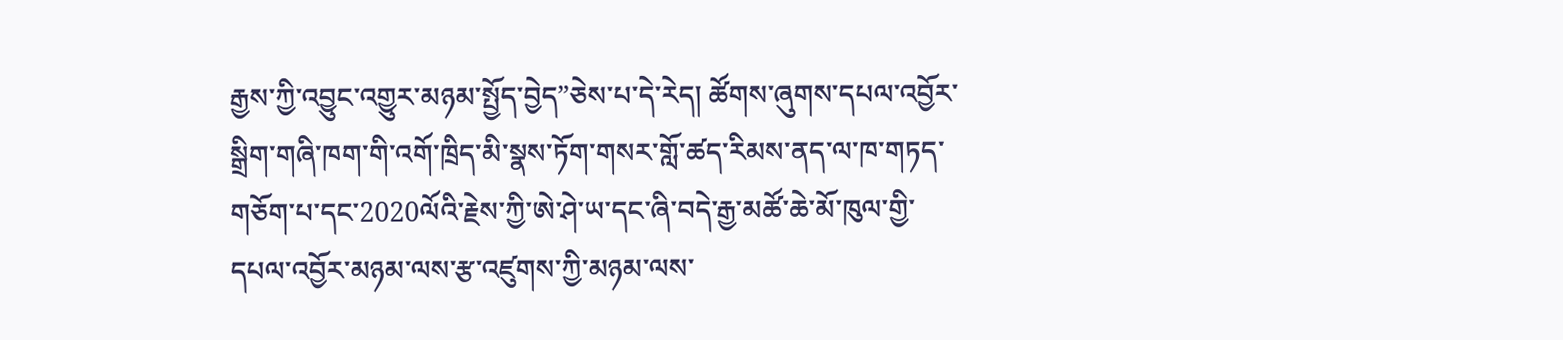རྒྱས་ཀྱི་འབྱུང་འགྱུར་མཉམ་སྤྱོད་བྱེད”ཅེས་པ་དེ་རེད། ཚོགས་ཞུགས་དཔལ་འབྱོར་སྒྲིག་གཞི་ཁག་གི་འགོ་ཁྲིད་མི་སྣས་ཏོག་གསར་གློ་ཚད་རིམས་ནད་ལ་ཁ་གཏད་གཅོག་པ་དང་2020ལོའི་རྗེས་ཀྱི་ཨེ་ཤེ་ཡ་དང་ཞི་བདེ་རྒྱ་མཚོ་ཆེ་མོ་ཁུལ་གྱི་དཔལ་འབྱོར་མཉམ་ལས་རྩ་འཛུགས་ཀྱི་མཉམ་ལས་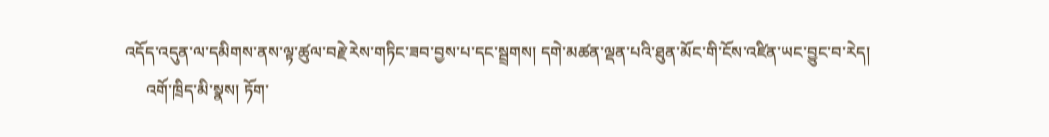འདོད་འདུན་ལ་དམིགས་ནས་ལྟ་ཚུལ་བརྗེ་རེས་གཏིང་ཟབ་བྱས་པ་དང་སྦྲགས། དགེ་མཚན་ལྡན་པའི་ཐུན་མོང་གི་ངོས་འཛིན་ཡང་བྱུང་བ་རེད།
     འགོ་ཁྲིད་མི་སྣས། ཏོག་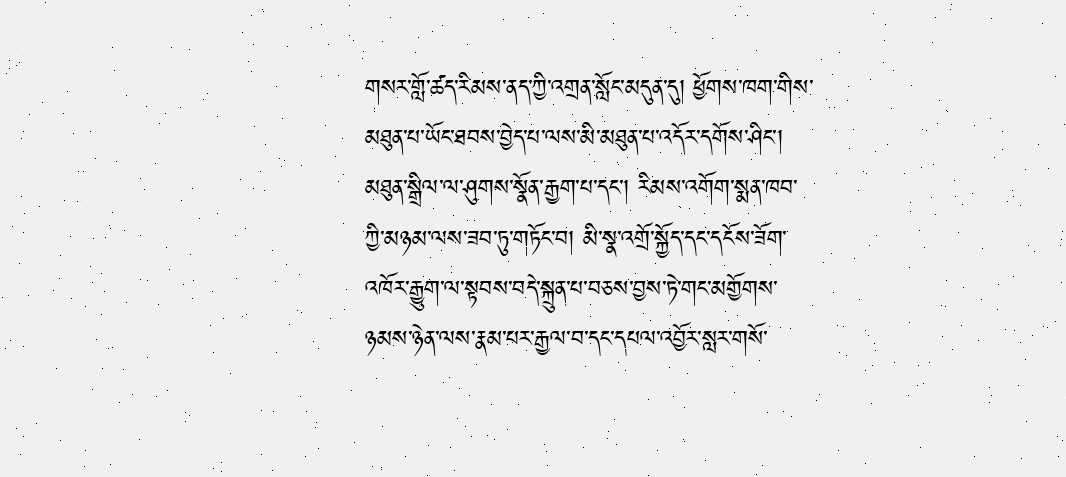གསར་གློ་ཚད་རིམས་ནད་ཀྱི་འགྲན་སློང་མདུན་དུ། ཕྱོགས་ཁག་གིས་མཐུན་པ་ཡོང་ཐབས་བྱེད་པ་ལས་མི་མཐུན་པ་འདོར་དགོས་ཤིང་། མཐུན་སྒྲིལ་ལ་ཤུགས་སྣོན་རྒྱག་པ་དང་། རིམས་འགོག་སྨན་ཁབ་ཀྱི་མཉམ་ལས་ཟབ་ཏུ་གཏོང་བ། མི་སྣ་འགྲོ་སྐྱོད་དང་དངོས་ཟོག་འཁོར་རྒྱུག་ལ་སྟབས་བདེ་སྐྲུན་པ་བཅས་བྱས་ཏེ་གང་མགྱོགས་ཉམས་ཉེན་ལས་རྣམ་པར་རྒྱལ་བ་དང་དཔལ་འབྱོར་སླར་གསོ་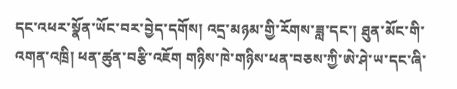དང་འཕར་སྣོན་ཡོང་བར་བྱེད་དགོས། འདྲ་མཉམ་གྱི་རོགས་ཟླ་དང་། ཐུན་མོང་གི་འགན་འཁྲི། ཕན་ཚུན་བརྩི་འཇོག གཉིས་ཁེ་གཉིས་ཕན་བཅས་ཀྱི་ཨེ་ཤེ་ཡ་དང་ཞི་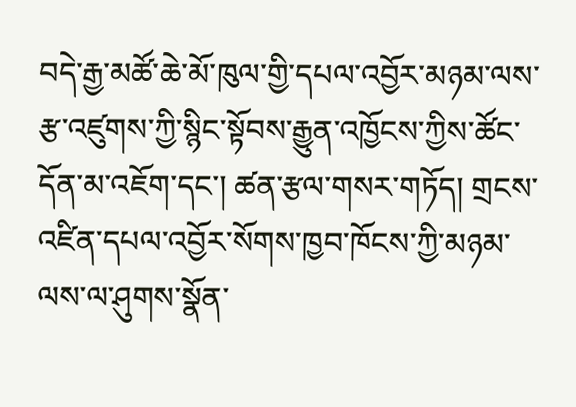བདེ་རྒྱ་མཚོ་ཆེ་མོ་ཁུལ་གྱི་དཔལ་འབྱོར་མཉམ་ལས་རྩ་འཛུགས་ཀྱི་སྙིང་སྟོབས་རྒྱུན་འཁྱོངས་ཀྱིས་ཚོང་དོན་མ་འཇོག་དང་། ཚན་རྩལ་གསར་གཏོད། གྲངས་འཛིན་དཔལ་འབྱོར་སོགས་ཁྱབ་ཁོངས་ཀྱི་མཉམ་ལས་ལ་ཤུགས་སྣོན་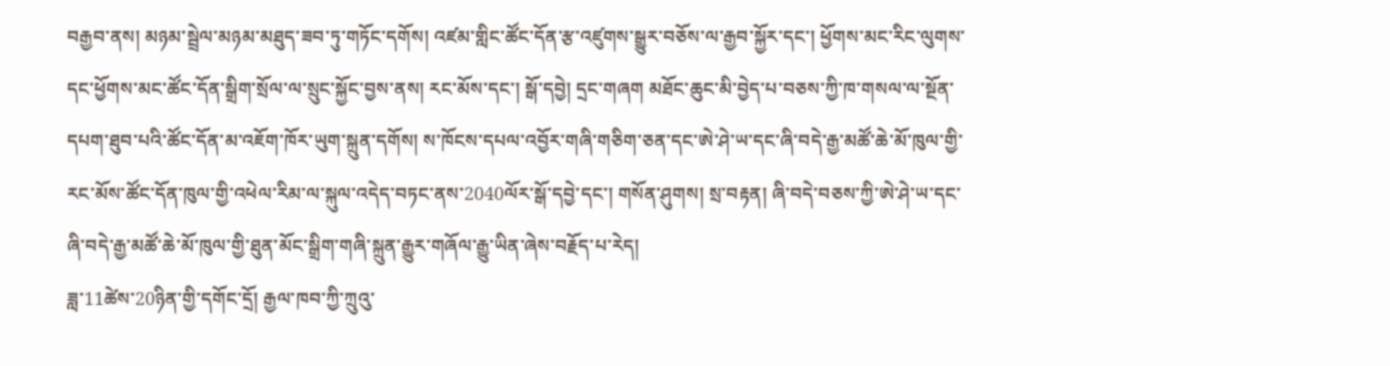བརྒྱབ་ནས། མཉམ་སྦྲེལ་མཉམ་མཐུད་ཟབ་ཏུ་གཏོང་དགོས། འཛམ་གླིང་ཚོང་དོན་རྩ་འཛུགས་སྒྱུར་བཅོས་ལ་རྒྱབ་སྐྱོར་དང་། ཕྱོགས་མང་རིང་ལུགས་དང་ཕྱོགས་མང་ཚོང་དོན་སྒྲིག་སྲོལ་ལ་སྲུང་སྐྱོང་བྱས་ནས། རང་མོས་དང་། སྒོ་དབྱེ། དྲང་གཞག མཐོང་ཆུང་མི་བྱེད་པ་བཅས་ཀྱི་ཁ་གསལ་ལ་སྔོན་དཔག་ཐུབ་པའི་ཚོང་དོན་མ་འཇོག་ཁོར་ཡུག་སྐྲུན་དགོས། ས་ཁོངས་དཔལ་འབྱོར་གཞི་གཅིག་ཅན་དང་ཨེ་ཤེ་ཡ་དང་ཞི་བདེ་རྒྱ་མཚོ་ཆེ་མོ་ཁུལ་གྱི་རང་མོས་ཚོང་དོན་ཁུལ་གྱི་འཕེལ་རིམ་ལ་སྐུལ་འདེད་བཏང་ནས་2040ལོར་སྒོ་དབྱེ་དང་། གསོན་ཤུགས། སྲ་བརྟན། ཞི་བདེ་བཅས་ཀྱི་ཨེ་ཤེ་ཡ་དང་ཞི་བདེ་རྒྱ་མཚོ་ཆེ་མོ་ཁུལ་གྱི་ཐུན་མོང་སྒྲིག་གཞི་སྐྲུན་རྒྱུར་གཞོལ་རྒྱུ་ཡིན་ཞེས་བརྗོད་པ་རེད།
ཟླ་11ཚེས་20ཉིན་གྱི་དགོང་དྲོ། རྒྱལ་ཁབ་ཀྱི་ཀྲུའུ་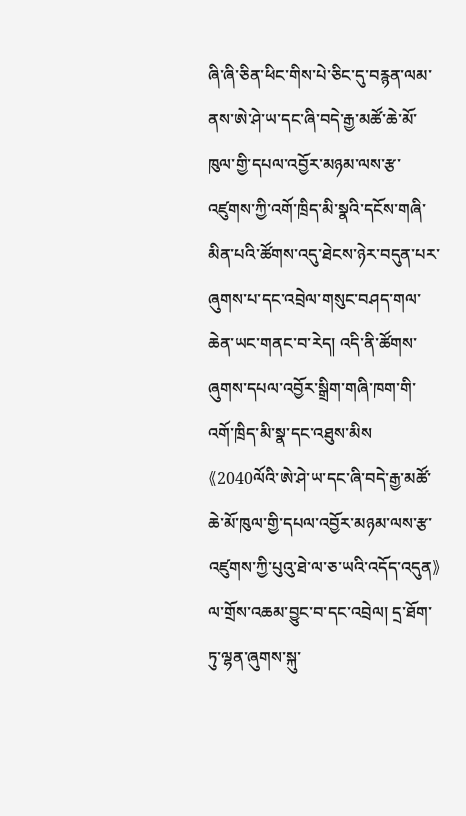ཞི་ཞི་ཅིན་ཕིང་གིས་པེ་ཅིང་དུ་བརྙན་ལམ་ནས་ཨེ་ཤེ་ཡ་དང་ཞི་བདེ་རྒྱ་མཚོ་ཆེ་མོ་ཁུལ་གྱི་དཔལ་འབྱོར་མཉམ་ལས་རྩ་འཛུགས་ཀྱི་འགོ་ཁྲིད་མི་སྣའི་དངོས་གཞི་མིན་པའི་ཚོགས་འདུ་ཐེངས་ཉེར་བདུན་པར་ཞུགས་པ་དང་འབྲེལ་གསུང་བཤད་གལ་ཆེན་ཡང་གནང་བ་རེད། འདི་ནི་ཚོགས་ཞུགས་དཔལ་འབྱོར་སྒྲིག་གཞི་ཁག་གི་འགོ་ཁྲིད་མི་སྣ་དང་འཐུས་མིས《2040ལོའི་ཨེ་ཤེ་ཡ་དང་ཞི་བདེ་རྒྱ་མཚོ་ཆེ་མོ་ཁུལ་གྱི་དཔལ་འབྱོར་མཉམ་ལས་རྩ་འཛུགས་ཀྱི་པུའུ་ཐེ་ལ་ཅ་ཡའི་འདོད་འདུན》ལ་གྲོས་འཆམ་བྱུང་བ་དང་འབྲེལ། དྲ་ཐོག་ཏུ་ལྷན་ཞུགས་སྐུ་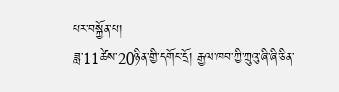པར་བསྐྱོན་པ།
ཟླ་11ཚེས་20ཉིན་གྱི་དགོང་དྲོ། རྒྱལ་ཁབ་ཀྱི་ཀྲུའུ་ཞི་ཞི་ཅིན་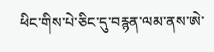ཕིང་གིས་པེ་ཅིང་དུ་བརྙན་ལམ་ནས་ཨེ་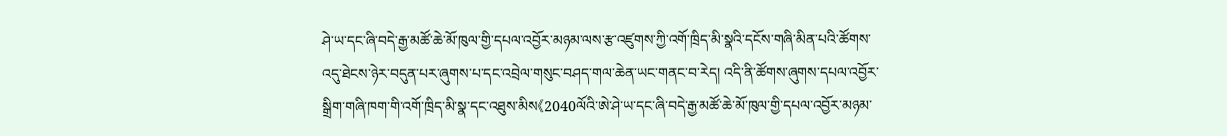ཤེ་ཡ་དང་ཞི་བདེ་རྒྱ་མཚོ་ཆེ་མོ་ཁུལ་གྱི་དཔལ་འབྱོར་མཉམ་ལས་རྩ་འཛུགས་ཀྱི་འགོ་ཁྲིད་མི་སྣའི་དངོས་གཞི་མིན་པའི་ཚོགས་འདུ་ཐེངས་ཉེར་བདུན་པར་ཞུགས་པ་དང་འབྲེལ་གསུང་བཤད་གལ་ཆེན་ཡང་གནང་བ་རེད། འདི་ནི་ཚོགས་ཞུགས་དཔལ་འབྱོར་སྒྲིག་གཞི་ཁག་གི་འགོ་ཁྲིད་མི་སྣ་དང་འཐུས་མིས《2040ལོའི་ཨེ་ཤེ་ཡ་དང་ཞི་བདེ་རྒྱ་མཚོ་ཆེ་མོ་ཁུལ་གྱི་དཔལ་འབྱོར་མཉམ་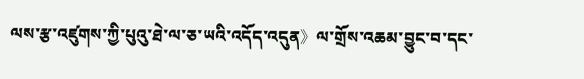ལས་རྩ་འཛུགས་ཀྱི་པུའུ་ཐེ་ལ་ཅ་ཡའི་འདོད་འདུན》ལ་གྲོས་འཆམ་བྱུང་བ་དང་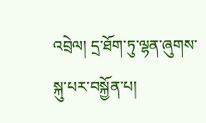འབྲེལ། དྲ་ཐོག་ཏུ་ལྷན་ཞུགས་སྐུ་པར་བསྐྱོན་པ།